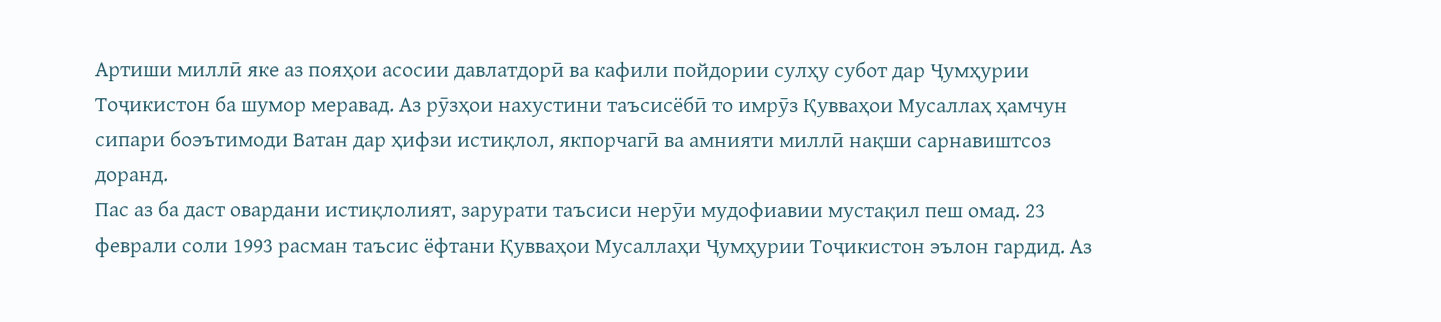Артиши миллӣ яке аз пояҳои асосии давлатдорӣ ва кафили пойдории сулҳу субот дар Ҷумҳурии Тоҷикистон ба шумор меравад. Аз рӯзҳои нахустини таъсисёбӣ то имрӯз Қувваҳои Мусаллаҳ ҳамчун сипари боэътимоди Ватан дар ҳифзи истиқлол, якпорчагӣ ва амнияти миллӣ нақши сарнавиштсоз доранд.
Пас аз ба даст овардани истиқлолият, зарурати таъсиси нерӯи мудофиавии мустақил пеш омад. 23 феврали соли 1993 расман таъсис ёфтани Қувваҳои Мусаллаҳи Ҷумҳурии Тоҷикистон эълон гардид. Аз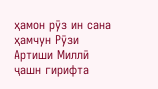ҳамон рӯз ин сана ҳамчун Рӯзи Артиши Миллӣ ҷашн гирифта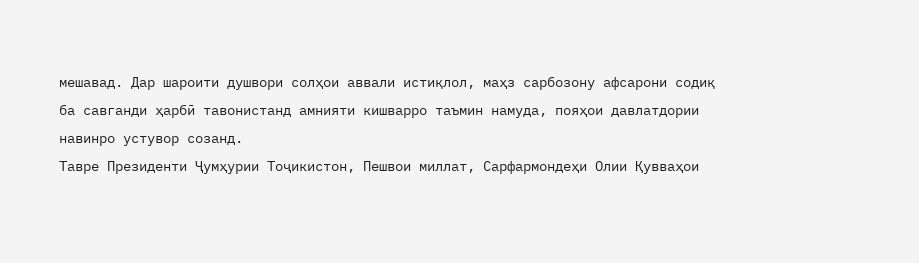мешавад. Дар шароити душвори солҳои аввали истиқлол, маҳз сарбозону афсарони содиқ ба савганди ҳарбӣ тавонистанд амнияти кишварро таъмин намуда, пояҳои давлатдории навинро устувор созанд.
Тавре Президенти Ҷумҳурии Тоҷикистон, Пешвои миллат, Сарфармондеҳи Олии Қувваҳои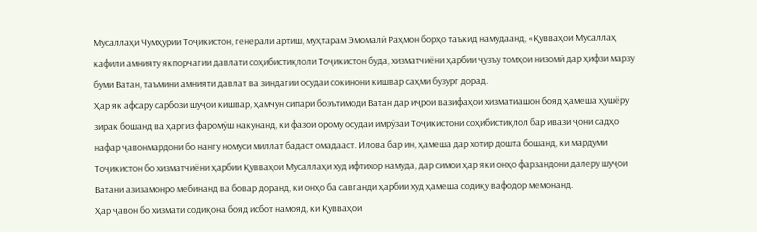Мусаллаҳи Чумҳурии Тоҷикистон, генерали артиш, муҳтарам Эмомалӣ Раҳмон борҳо таъкид намудаанд, «Қувваҳои Мусаллаҳ кафили амнияту якпорчагии давлати соҳибистиқлоли Тоҷикистон буда, хизматчиёни ҳарбии ҷузъу томҳои низомӣ дар ҳифзи марзу буми Ватан, таъмини амнияти давлат ва зиндагии осудаи сокинони кишвар саҳми бузург дорад.
Ҳар як афсару сарбози шуҷои кишвар, ҳамчун сипари боэътимоди Ватан дар иҷрои вазифаҳои хизматиашон бояд ҳамеша ҳушёру зирак бошанд ва ҳаргиз фаромӯш накунанд, ки фазои орому осудаи имрӯзаи Тоҷикистони соҳибистиқлол бар ивази ҷони садҳо нафар ҷавонмардони бо нангу номуси миллат бадаст омадааст. Илова бар ин, ҳамеша дар хотир дошта бошанд, ки мардуми Тоҷикистон бо хизматчиёни ҳарбии Қувваҳои Мусаллаҳи худ ифтихор намуда, дар симои ҳар яки онҳо фарзандони далеру шуҷои Ватани азизамонро мебинанд ва бовар доранд, ки онҳо ба савганди ҳарбии худ ҳамеша содиқу вафодор мемонанд.
Ҳар ҷавон бо хизмати содиқона бояд исбот намояд, ки Қувваҳои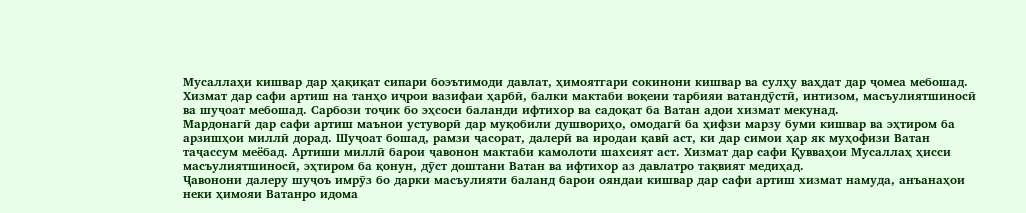Мусаллаҳи кишвар дар ҳақиқат сипари боэътимоди давлат, ҳимоятгари сокинони кишвар ва сулҳу ваҳдат дар ҷомеа мебошад. Хизмат дар сафи артиш на танҳо иҷрои вазифаи ҳарбӣ, балки мактаби воқеии тарбияи ватандӯстӣ, интизом, масъулиятшиносӣ ва шуҷоат мебошад. Сарбози тоҷик бо эҳсоси баланди ифтихор ва садоқат ба Ватан адои хизмат мекунад.
Мардонагӣ дар сафи артиш маънои устуворӣ дар муқобили душвориҳо, омодагӣ ба ҳифзи марзу буми кишвар ва эҳтиром ба арзишҳои миллӣ дорад. Шуҷоат бошад, рамзи ҷасорат, далерӣ ва иродаи қавӣ аст, ки дар симои ҳар як муҳофизи Ватан таҷассум меёбад. Артиши миллӣ барои ҷавонон мактаби камолоти шахсият аст. Хизмат дар сафи Қувваҳои Мусаллаҳ ҳисси масъулиятшиносӣ, эҳтиром ба қонун, дӯст доштани Ватан ва ифтихор аз давлатро тақвият медиҳад.
Ҷавонони далеру шуҷоъ имрӯз бо дарки масъулияти баланд барои ояндаи кишвар дар сафи артиш хизмат намуда, анъанаҳои неки ҳимояи Ватанро идома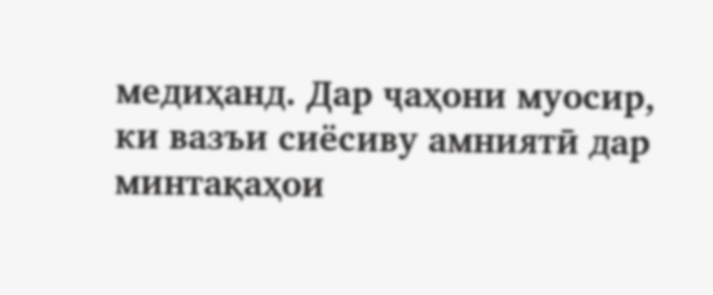медиҳанд. Дар ҷаҳони муосир, ки вазъи сиёсиву амниятӣ дар минтақаҳои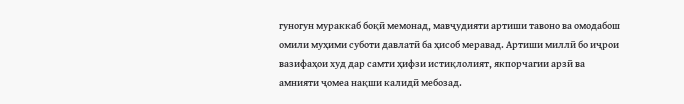гуногун мураккаб боқӣ мемонад, мавҷудияти артиши тавоно ва омодабош омили муҳими суботи давлатӣ ба ҳисоб меравад. Артиши миллӣ бо иҷрои вазифаҳои худ дар самти ҳифзи истиқлолият, якпорчагии арзӣ ва амнияти ҷомеа нақши калидӣ мебозад.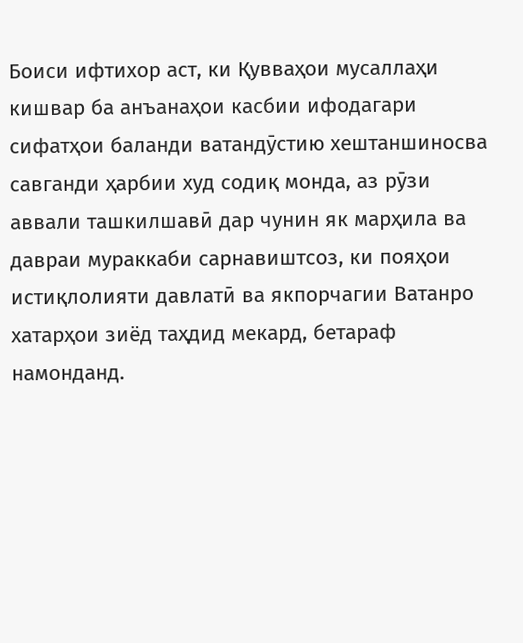Боиси ифтихор аст, ки Қувваҳои мусаллаҳи кишвар ба анъанаҳои касбии ифодагари сифатҳои баланди ватандӯстию хештаншиносва савганди ҳарбии худ содиқ монда, аз рӯзи аввали ташкилшавӣ дар чунин як марҳила ва давраи мураккаби сарнавиштсоз, ки пояҳои истиқлолияти давлатӣ ва якпорчагии Ватанро хатарҳои зиёд таҳдид мекард, бетараф намонданд.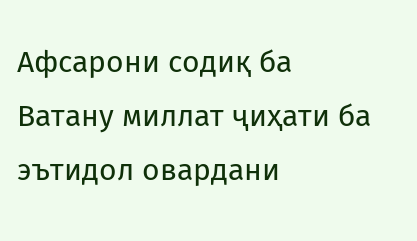Афсарони содиқ ба Ватану миллат ҷиҳати ба эътидол овардани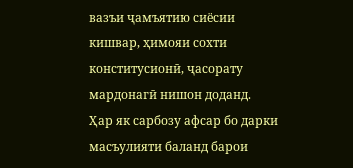вазъи ҷамъятию сиёсии кишвар, ҳимояи сохти конститусионӣ, ҷасорату мардонагӣ нишон доданд.
Ҳар як сарбозу афсар бо дарки масъулияти баланд барои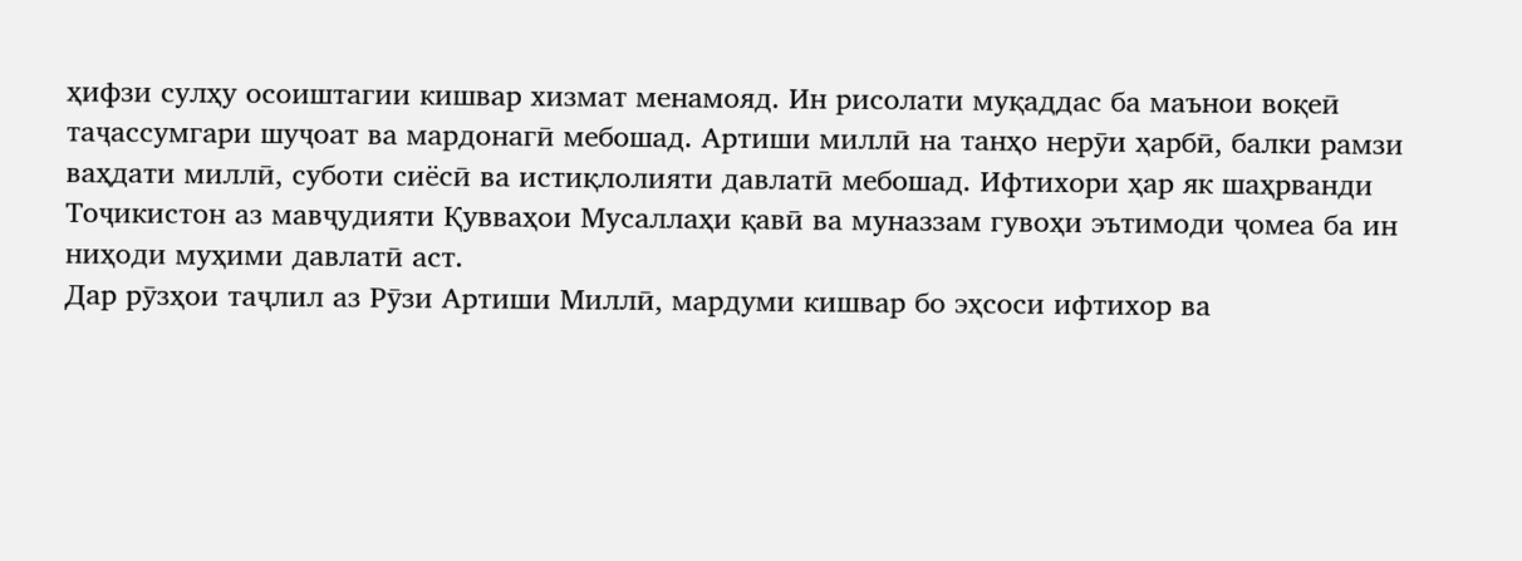ҳифзи сулҳу осоиштагии кишвар хизмат менамояд. Ин рисолати муқаддас ба маънои воқеӣ таҷассумгари шуҷоат ва мардонагӣ мебошад. Артиши миллӣ на танҳо нерӯи ҳарбӣ, балки рамзи ваҳдати миллӣ, суботи сиёсӣ ва истиқлолияти давлатӣ мебошад. Ифтихори ҳар як шаҳрванди Тоҷикистон аз мавҷудияти Қувваҳои Мусаллаҳи қавӣ ва муназзам гувоҳи эътимоди ҷомеа ба ин ниҳоди муҳими давлатӣ аст.
Дар рӯзҳои таҷлил аз Рӯзи Артиши Миллӣ, мардуми кишвар бо эҳсоси ифтихор ва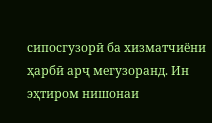сипосгузорӣ ба хизматчиёни ҳарбӣ арҷ мегузоранд. Ин эҳтиром нишонаи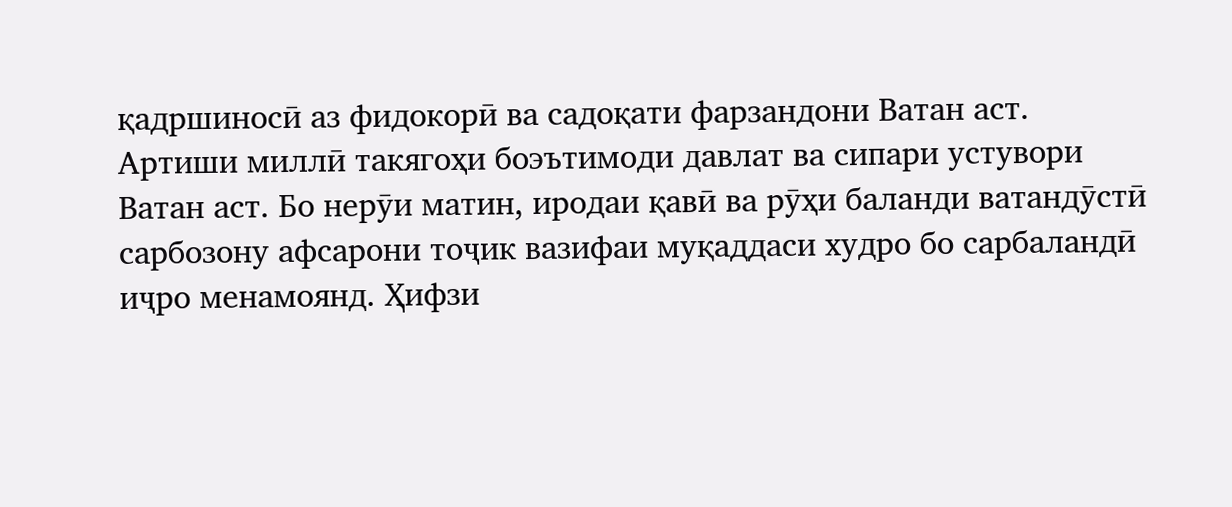қадршиносӣ аз фидокорӣ ва садоқати фарзандони Ватан аст. Артиши миллӣ такягоҳи боэътимоди давлат ва сипари устувори Ватан аст. Бо нерӯи матин, иродаи қавӣ ва рӯҳи баланди ватандӯстӣ сарбозону афсарони тоҷик вазифаи муқаддаси худро бо сарбаландӣ иҷро менамоянд. Ҳифзи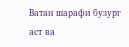Ватан шарафи бузург аст ва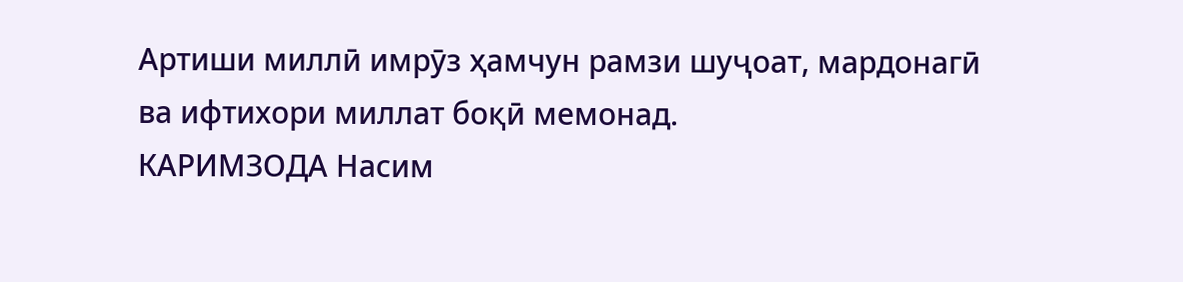Артиши миллӣ имрӯз ҳамчун рамзи шуҷоат, мардонагӣ ва ифтихори миллат боқӣ мемонад.
КАРИМЗОДА Насим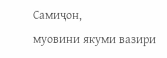Самиҷон,
муовини якуми вазири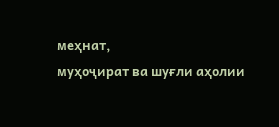меҳнат,
муҳоҷират ва шуғли аҳолии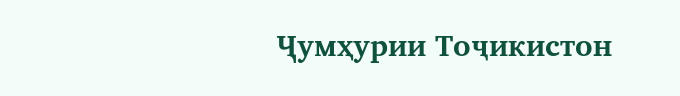Ҷумҳурии Тоҷикистон